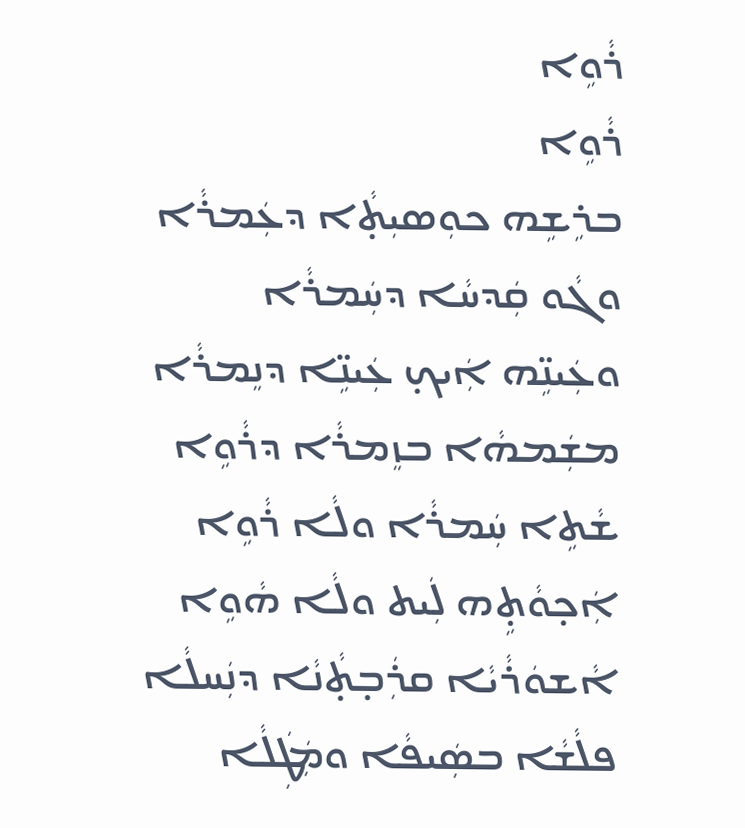ܪܵܘܹܐ
ܪܵܘܹܐ
ܒܪܹܫܹܗ ܟܘܼܣܝܼܬ̣ܵܐ ܕܥܲܡܪܵܐ
ܘܓܵܘ ܩܲܕܚܵܐ ܕܚܲܡܪܵܐ
ܘܥܲܝܢܹ̈ܗ ܐܲܝܟ̣ ܥܲܝܢܹ̈ܐ ܕܢܸܡܪܵܐ
ܡܫܲܡܗܵܐ ܒܙܸܡܪܵܐ ܕܪܵܘܹܐ
ܫܵܬܹܐ ܚܲܡܪܵܐ ܘܠܵܐ ܪܵܘܹܐ
ܐܲܟ̣ܘܵܬ̣ܹܗ ܠܲܝܬ ܘܠܵܐ ܗܵܘܹܐ
ܐܵܫܘܿܪܵܝܵܐ ܩܪܲܒ̣ܬ̣ܵܢܵܐ ܕܢܲܚܠܵܐ
ܦܠܵܫܵܐ ܒܣܲܝܦܵܐ ܘܡܲܛܲܠܵܐ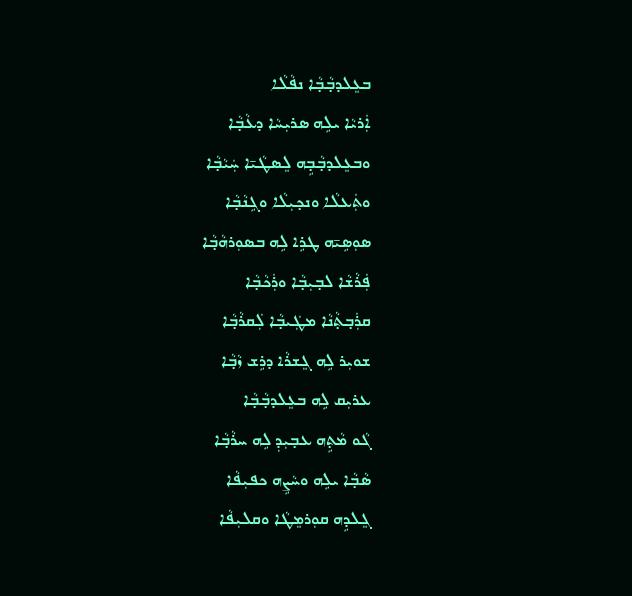ܒܥܸܠܕܒ̣ܵܒ̣ܵܐ ܢܦܵܠܵܐ
ܐܲܪܝܵܐ ܝܠܹܗ ܣܪܝܼܚܵܐ ܕܥܵܒ̣ܵܐ
ܘܒܥܸܠܕܒ̣ܵܒ̣ܹܗ ܠܸܣܛܵܝ̄ܐ ܚܲܝܵܒ̣ܵܐ
ܘܬܲܥܠܵܐ ܘܢܟ̣ܝܼܠܵܐ ܘܓܹܢܵܒ̣ܵܐ
ܣܘܼܣܹܝ̄ܗ ܛܪܹܐ ܠܹܗ ܒܣܘܼܪܗܵܒ̣ܵܐ
ܦܲܪܵܫܵܐ ܠܒ̣ܝܼܒ̣ܵܐ ܘܪܲܟܵܒ̣ܵܐ
ܩܪܲܒ̣ܬ̣ܵܢܵܐ ܡܛܲܝܒ̣ܵܐ ܠܲܩܪܵܒ̣ܵܐ
ܫܘܝܼܪ ܠܹܗ ܓܸܫܪܵܐ ܕܪܹܫ ܙܵܒ̣ܵܐ
ܥܪܝܼܩ ܠܹܗ ܒܥܸܠܕܒ̣ܵܒ̣ܵܐ
ܓܵܘ ܡܵܬ̣ܹܗ ܥܒ̣ܝܼܕܼ ܠܹܗ ܚܪܵܒ̣ܵܐ
ܣܵܒ̣ܵܐ ܝܠܹܗ ܘܚܵܨܹܗ ܟܦܝܼܦܵܐ
ܓܸܠܕܹܗ ܩܘܼܪܡܸܛܵܐ ܘܩܠܝܼܦܵܐ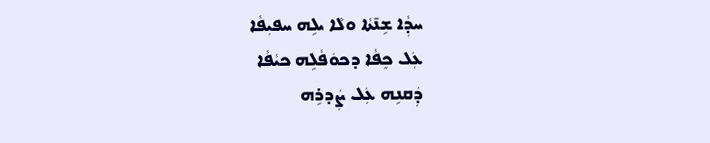ܚܕܼܵܐ ܫܹܢ̄ܬܵܐ ܘܠܵܐ ܝܠܹܗ ܚܦܝܼܦܵܐ
ܥܲܠ ܟܸܦܵܐ ܕܟܘܿܦܵܠܹܗ ܟܝܵܦܵܐ
ܕܲܩܢܹܗ ܥܲܠ ܨܲܕܪܹܗ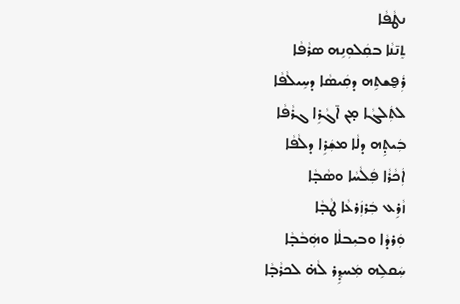ܢܛܵܦܵܐ
ܬܸܢ̄ܢܵܐ ܒܩܲܠܘܼܢܹܗ ܣܪܵܦܵܐ
ܪܲܦ̮ܫܬܹܗ ܕܩܲܝܣܵܐ ܕܚܹܝܠܵܦܵܐ
ܠܬܲܠܓܵܐ ܡ̣ܢ ܐ̄ܓܵܪܹܐ ܓܪܵܦܵܐ
ܒܲܝܬ̣ܹܗ ܕܠܵܐ ܡܫܲܪܹܐ ܕܠܵܦܵܐ
ܐܲܟܵܪܵܐ ܦܲܠܵܚܵܐ ܘܣܵܒ̣ܵܐ
ܙܵܪܹܥ ܒܲܪܙܲܪܥܵܐ ܛܵܒ̣ܵܐ
ܘܲܪܕܵܐ ܘܒܝܼܒܠܵܐ ܘܗܲܒܵܒ̣ܵܐ
ܚܲܩܠܹܗ ܡܲܚܕ݂ܹܪ ܠܵܗ̇ ܠܟܪܵܒ̣ܵܐ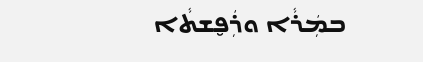ܒܡܲܪܵܐ ܘܪܲܦ̮ܫܬܵܐ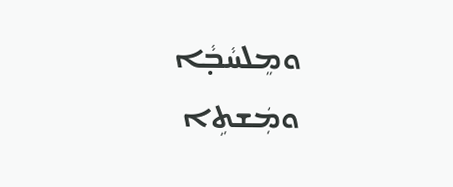ܘܡܸܠܚܵܒ̣ܵܐ
ܘܡܲܫܬܹܐ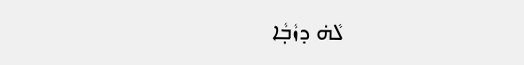ܠܵܗ̇ ܕܙܵܒ̣ܵܐ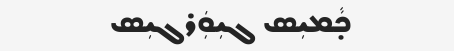ܟ̣ܵܡܝܼܣ ܓܝܼܘܲܪܓܝܼܣ